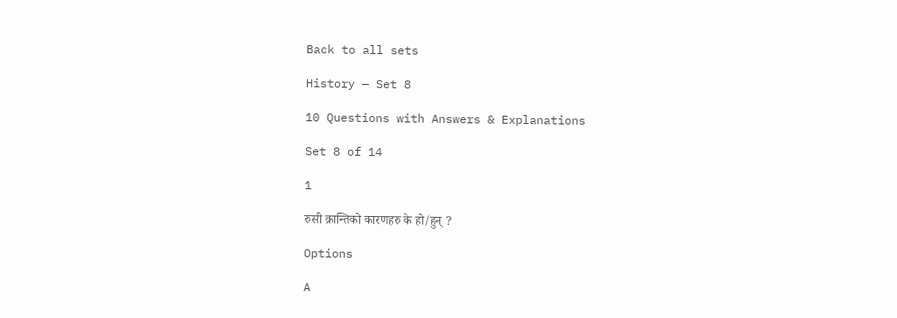Back to all sets

History — Set 8

10 Questions with Answers & Explanations

Set 8 of 14

1

रुसी क्रान्तिको कारणहरु के हो/हुन् ?

Options

A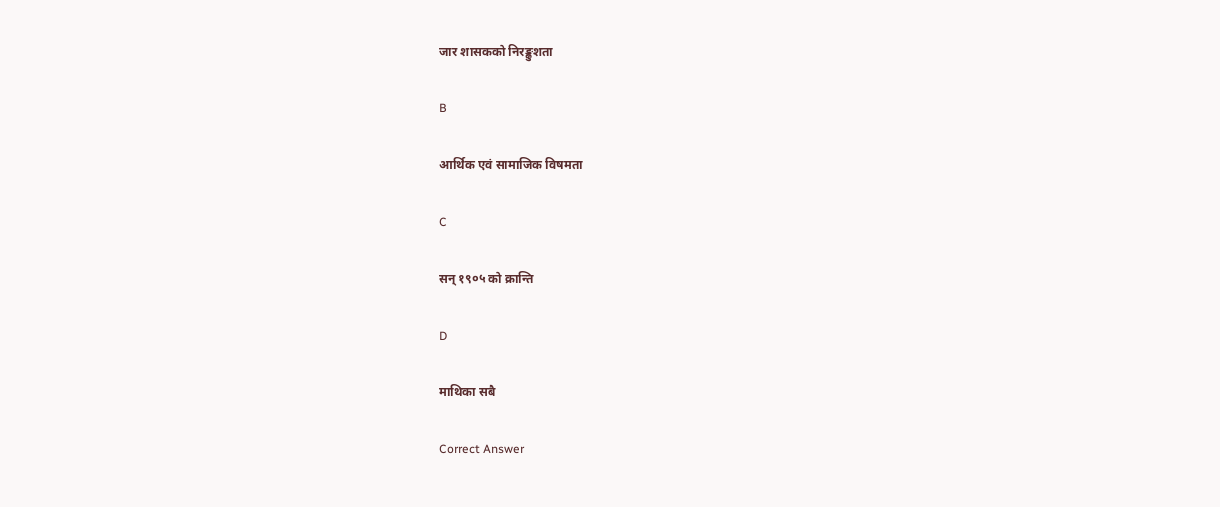जार शासकको निरङ्कुशता

B

आर्थिक एवं सामाजिक विषमता

C

सन् १९०५ को क्रान्ति

D

माथिका सबै

Correct Answer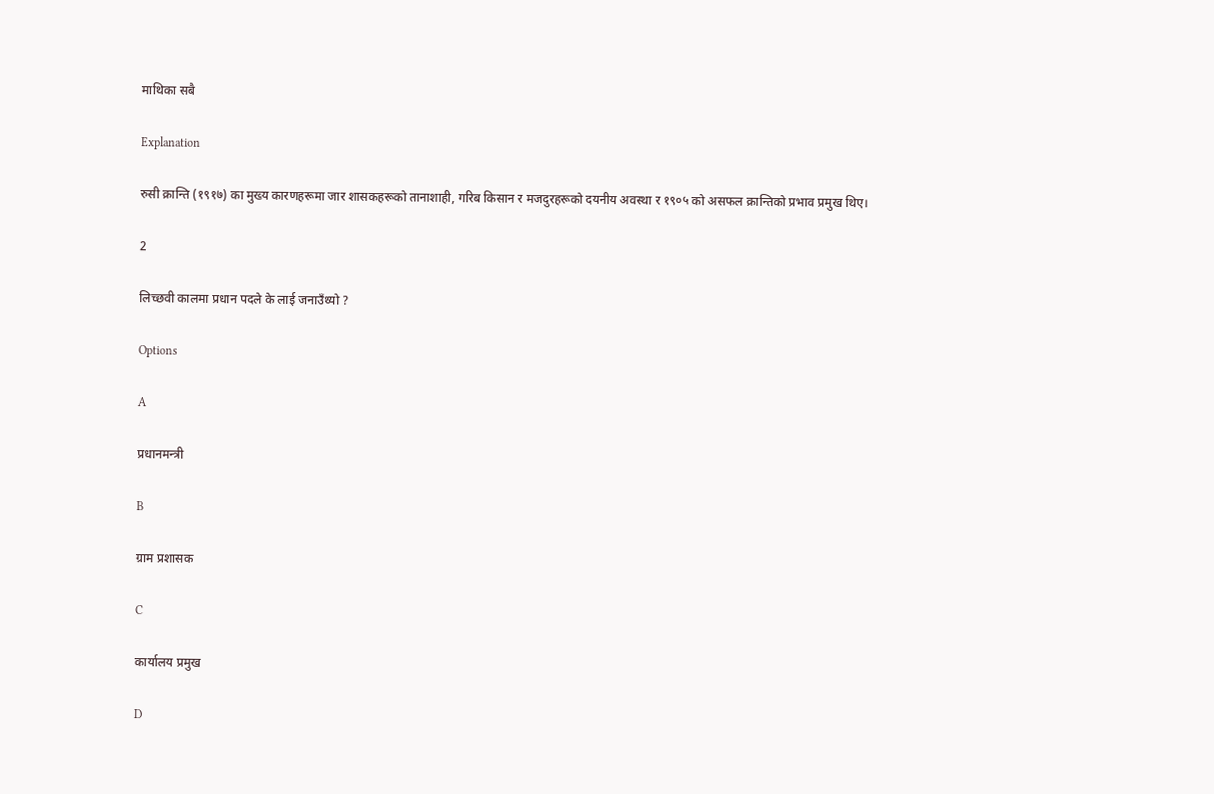माथिका सबै

Explanation

रुसी क्रान्ति (१९१७) का मुख्य कारणहरूमा जार शासकहरूको तानाशाही, गरिब किसान र मजदुरहरूको दयनीय अवस्था र १९०५ को असफल क्रान्तिको प्रभाव प्रमुख थिए।

2

लिच्छवी कालमा प्रधान पदले के लाई जनाउँथ्यो ?

Options

A

प्रधानमन्त्री

B

ग्राम प्रशासक

C

कार्यालय प्रमुख

D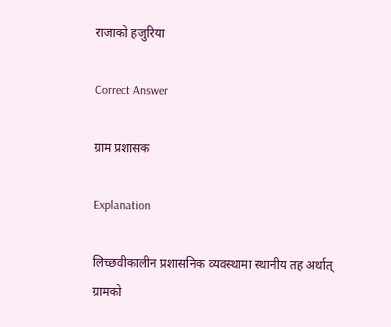राजाको हजुरिया

Correct Answer

ग्राम प्रशासक

Explanation

लिच्छवीकालीन प्रशासनिक व्यवस्थामा स्थानीय तह अर्थात् ग्रामको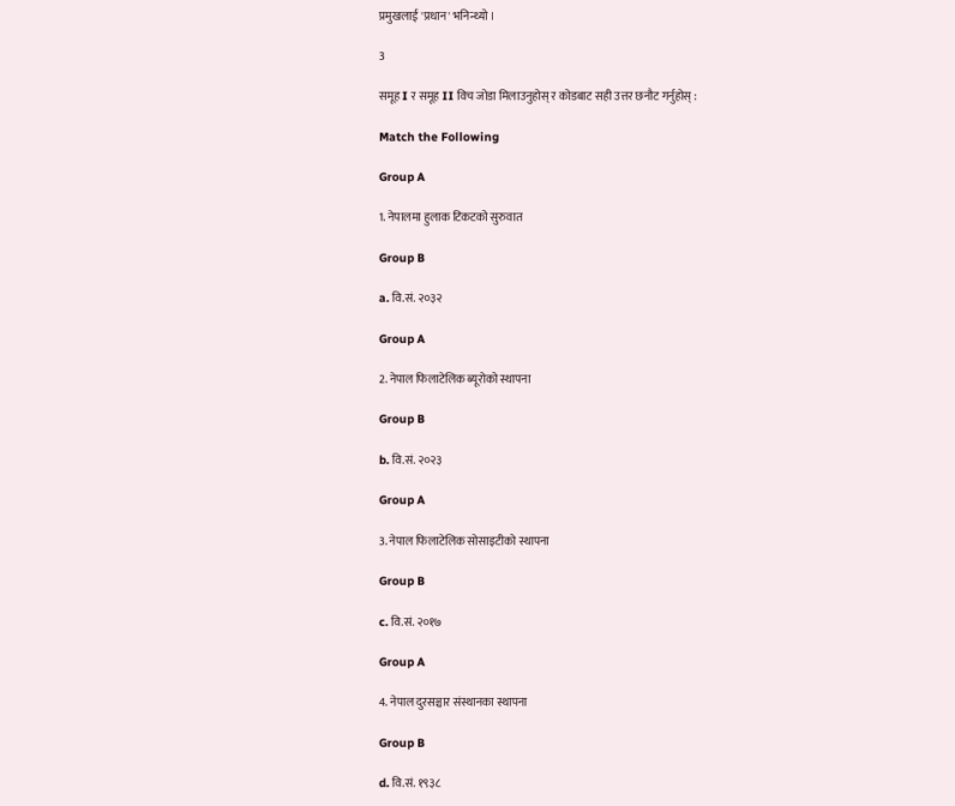प्रमुखलाई 'प्रधान' भनिन्थ्यो ।

3

समूह I र समूह II विच जोडा मिलाउनुहोस् र कोडबाट सही उत्तर छनौट गर्नुहोस् :

Match the Following

Group A

1. नेपालमा हुलाक टिकटको सुरुवात

Group B

a. वि.सं. २०३२

Group A

2. नेपाल फिलाटेलिक ब्यूरोको स्थापना

Group B

b. वि.सं. २०२३

Group A

3. नेपाल फिलाटेलिक सोसाइटीको स्थापना

Group B

c. वि.सं. २०१७

Group A

4. नेपाल दुरसञ्चार संस्थानका स्थापना

Group B

d. वि.सं. १९३८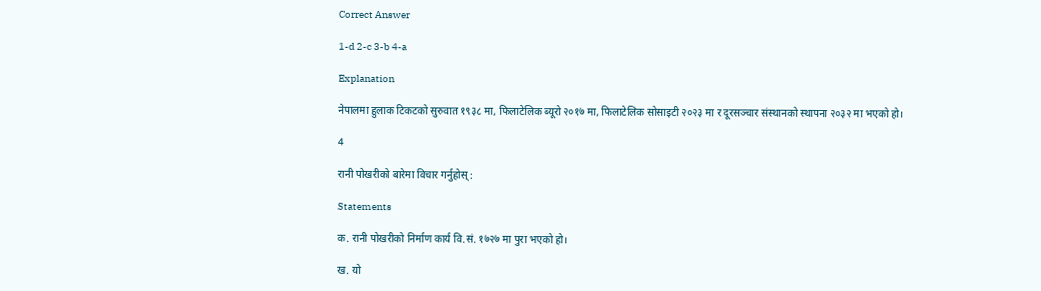Correct Answer

1-d 2-c 3-b 4-a

Explanation

नेपालमा हुलाक टिकटको सुरुवात १९३८ मा, फिलाटेलिक ब्यूरो २०१७ मा, फिलाटेलिक सोसाइटी २०२३ मा र दूरसञ्चार संस्थानको स्थापना २०३२ मा भएको हो।

4

रानी पोखरीको बारेमा विचार गर्नुहोस् :

Statements

क. रानी पोखरीको निर्माण कार्य वि.सं. १७२७ मा पुरा भएको हो।

ख. यो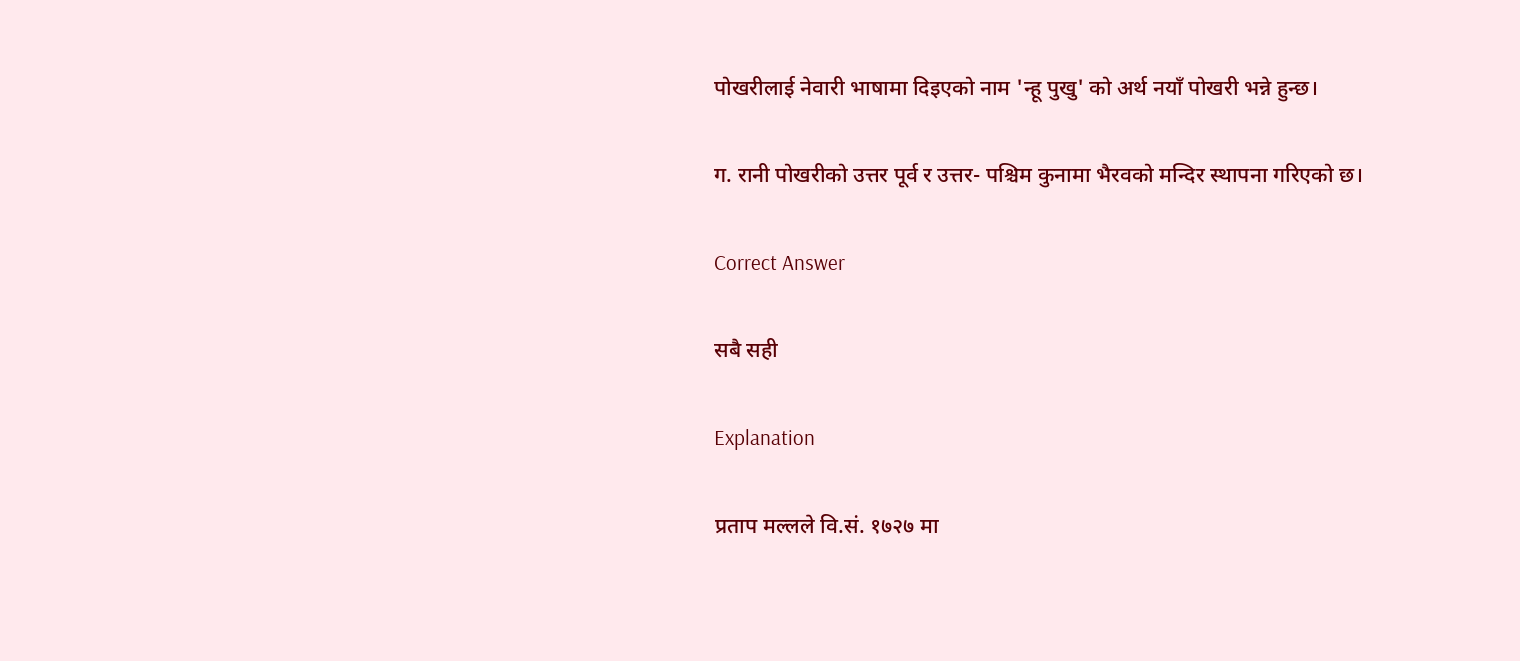पोखरीलाई नेवारी भाषामा दिइएको नाम 'न्हू पुखु' को अर्थ नयाँ पोखरी भन्ने हुन्छ।

ग. रानी पोखरीको उत्तर पूर्व र उत्तर- पश्चिम कुनामा भैरवको मन्दिर स्थापना गरिएको छ।

Correct Answer

सबै सही

Explanation

प्रताप मल्लले वि.सं. १७२७ मा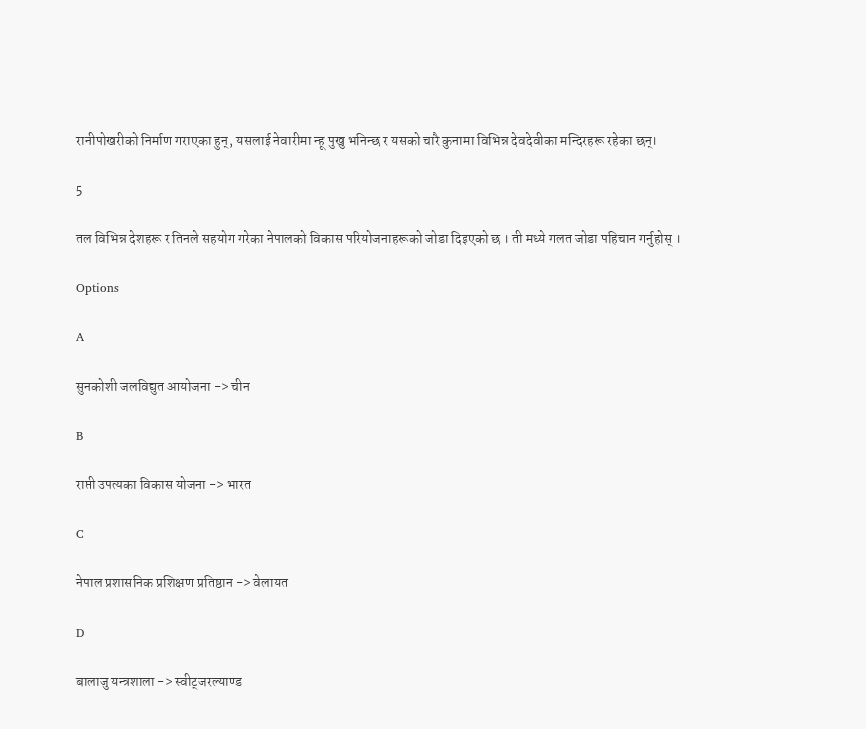रानीपोखरीको निर्माण गराएका हुन्, यसलाई नेवारीमा न्हू पुखु भनिन्छ र यसको चारै कुनामा विभिन्न देवदेवीका मन्दिरहरू रहेका छन्।

5

तल विभिन्न देशहरू र तिनले सहयोग गरेका नेपालको विकास परियोजनाहरूको जोडा दिइएको छ । ती मध्ये गलत जोडा पहिचान गर्नुहोस् ।

Options

A

सुनकोशी जलविद्युत आयोजना -> चीन

B

राप्ती उपत्यका विकास योजना -> भारत

C

नेपाल प्रशासनिक प्रशिक्षण प्रतिष्ठान -> वेलायत

D

बालाजु यन्त्रशाला -> स्वीट्जरल्याण्ड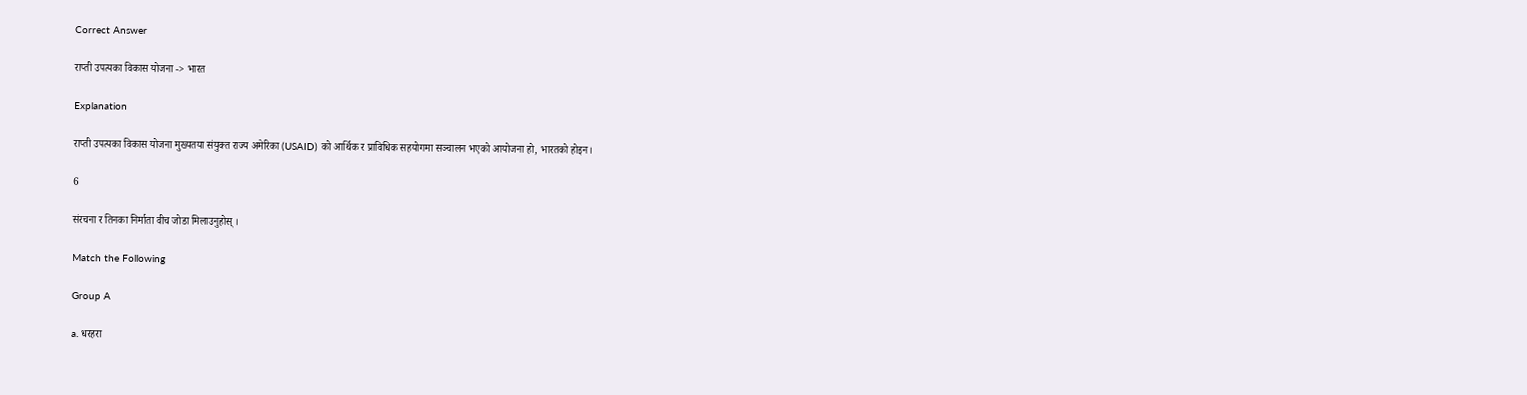Correct Answer

राप्ती उपत्यका विकास योजना -> भारत

Explanation

राप्ती उपत्यका विकास योजना मुख्यतया संयुक्त राज्य अमेरिका (USAID) को आर्थिक र प्राविधिक सहयोगमा सञ्चालन भएको आयोजना हो, भारतको होइन।

6

संरचना र तिनका निर्माता वीच जोडा मिलाउनुहोस् ।

Match the Following

Group A

a. धरहरा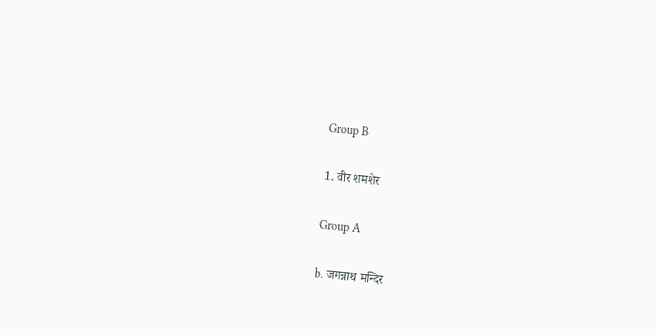Group B

1. वीर शमशेर

Group A

b. जगन्नाथ मन्दिर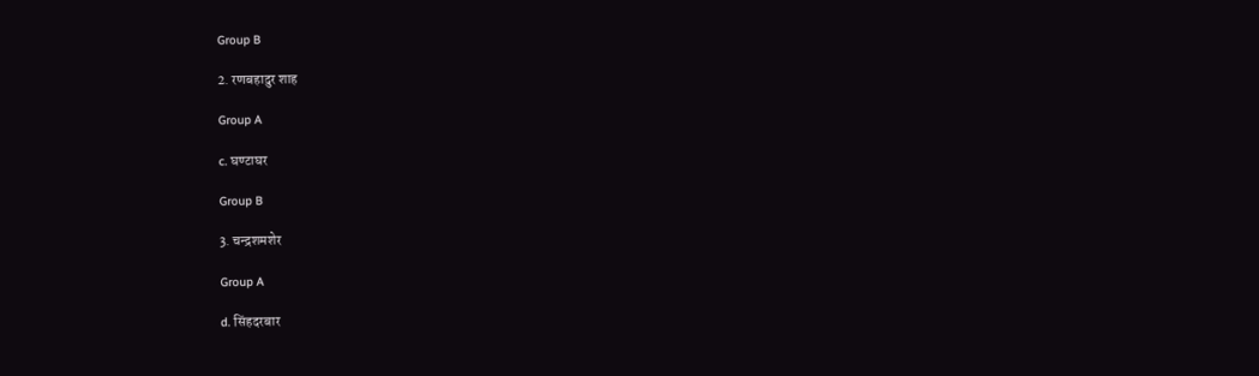Group B

2. रणबहादुर शाह

Group A

c. घण्टाघर

Group B

3. चन्द्रशमशेर

Group A

d. सिंहदरबार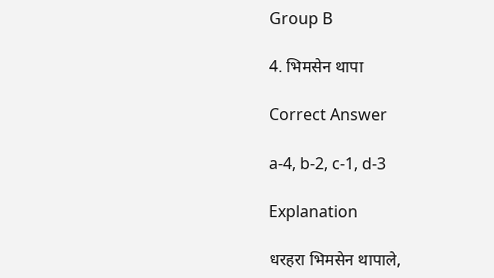Group B

4. भिमसेन थापा

Correct Answer

a-4, b-2, c-1, d-3

Explanation

धरहरा भिमसेन थापाले,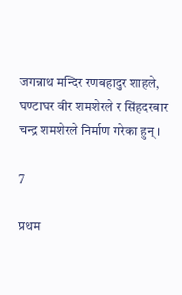जगन्नाथ मन्दिर रणबहादुर शाहले, घण्टाघर वीर शमशेरले र सिंहदरबार चन्द्र शमशेरले निर्माण गरेका हुन् ।

7

प्रथम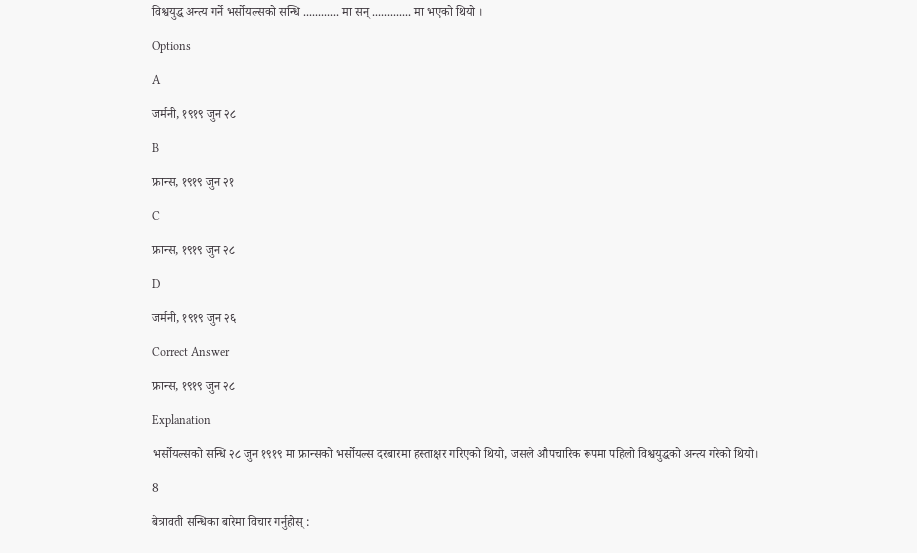विश्वयुद्ध अन्त्य गर्ने भर्सोयल्सको सन्धि ............ मा सन् ............. मा भएको थियो ।

Options

A

जर्मनी, १९१९ जुन २८

B

फ्रान्स, १९१९ जुन २१

C

फ्रान्स, १९१९ जुन २८

D

जर्मनी, १९१९ जुन २६

Correct Answer

फ्रान्स, १९१९ जुन २८

Explanation

भर्सोयल्सको सन्धि २८ जुन १९१९ मा फ्रान्सको भर्सोयल्स दरबारमा हस्ताक्षर गरिएको थियो, जसले औपचारिक रूपमा पहिलो विश्वयुद्धको अन्त्य गरेको थियो।

8

बेत्रावती सन्धिका बारेमा विचार गर्नुहोस् :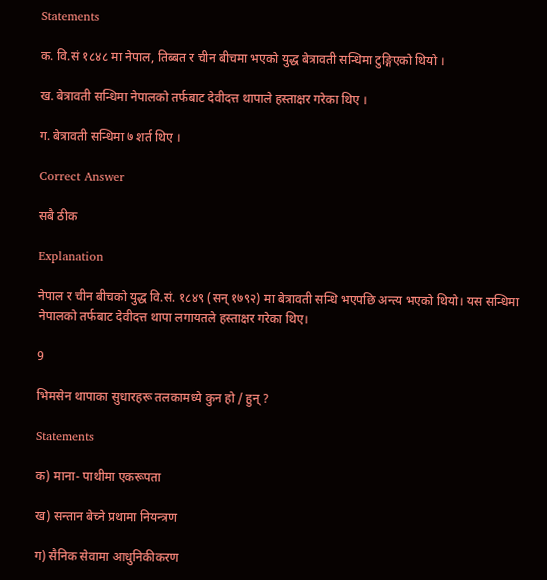Statements

क. वि.सं १८४८ मा नेपाल, तिब्बत र चीन बीचमा भएको युद्ध बेत्रावती सन्धिमा टुङ्गिएको थियो ।

ख. बेत्रावती सन्धिमा नेपालको तर्फबाट देवीदत्त थापाले हस्ताक्षर गरेका थिए ।

ग. बेत्रावती सन्धिमा ७ शर्त थिए ।

Correct Answer

सबै ठीक

Explanation

नेपाल र चीन बीचको युद्ध वि.सं. १८४९ (सन् १७९२) मा बेत्रावती सन्धि भएपछि अन्त्य भएको थियो। यस सन्धिमा नेपालको तर्फबाट देवीदत्त थापा लगायतले हस्ताक्षर गरेका थिए।

9

भिमसेन थापाका सुधारहरू तलकामध्ये कुन हो / हुन् ?

Statements

क) माना- पाथीमा एकरूपता

ख) सन्तान बेच्ने प्रथामा नियन्त्रण

ग) सैनिक सेवामा आधुनिकीकरण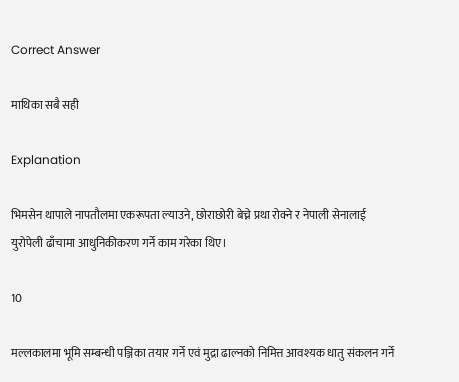Correct Answer

माथिका सबै सही

Explanation

भिमसेन थापाले नापतौलमा एकरूपता ल्याउने, छोराछोरी बेच्ने प्रथा रोक्ने र नेपाली सेनालाई युरोपेली ढाँचामा आधुनिकीकरण गर्ने काम गरेका थिए।

10

मल्लकालमा भूमि सम्बन्धी पञ्जिका तयार गर्ने एवं मुद्रा ढाल्नको निमित्त आवश्यक धातु संकलन गर्ने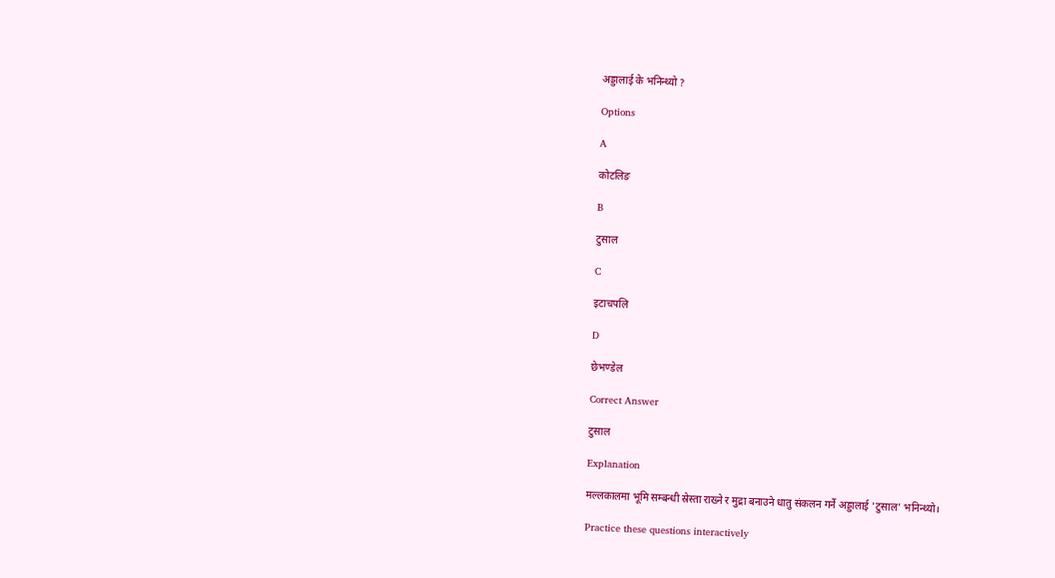अड्डालाई के भनिन्थ्यो ?

Options

A

कोटलिङ

B

टुसाल

C

इटाचपलि

D

छेभण्डेल

Correct Answer

टुसाल

Explanation

मल्लकालमा भूमि सम्बन्धी स्रेस्ता राख्ने र मुद्रा बनाउने धातु संकलन गर्ने अड्डालाई 'टुसाल' भनिन्थ्यो।

Practice these questions interactively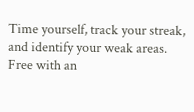Time yourself, track your streak, and identify your weak areas. Free with an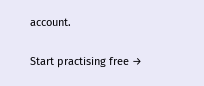account.

Start practising free →